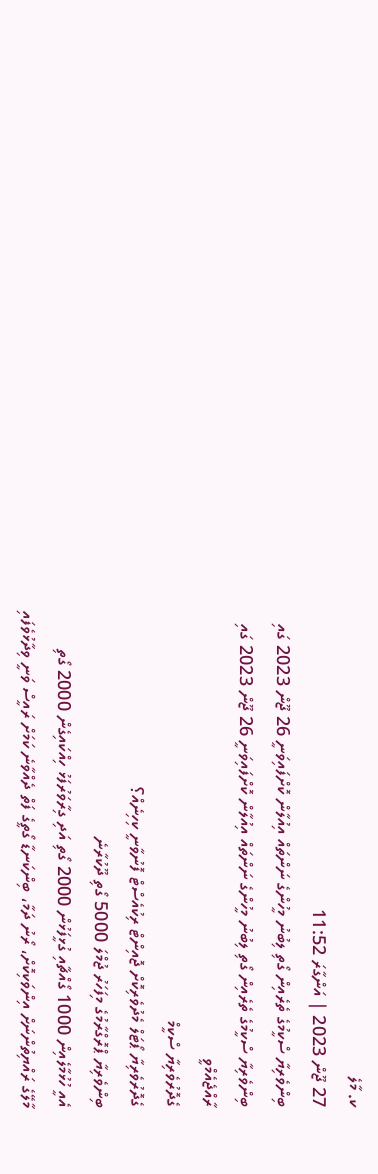ކ. މާލެ
27 ޖޫން 2023 | އަންގާރަ 11:52
ބިންވެރިޔާ ސްކީމުގެ ތެރެއިން ގޯތި ލިބުނު މީހުންގެ ނަންތައް އިއުލާން ކޮށްފައިވަނީ 26 ޖޫން 2023 ގައި
ބިންވެރިޔާ ސްކީމުގެ ތެރެއިން ގޯތި ލިބުނު މީހުންގެ ނަންތައް އިއުލާން ކޮށްފައިވަނީ 26 ޖޫން 2023 ގައި
ރާއްޖެއެމްވީ
ގެދޮރުވެރިޔާ ސްކީމް
ގެދޮރުވެރިޔާ ޕޯޓަލް މެދުވެރިކޮށް ޖޮއިންޓް ރިކުއެސްޓް ފޮނުވާނީ ކިހިނެއް؟
ބިންވެރިޔާ ޕްރޮގްރާމުގެ މިފަހަރު ޖުމްލަ 5000 ގޯތި ދޫކުރާނެ
އެއީ ހުޅުމާލެއިން 1000 ގޯއްޗާއި ގުޅީފަޅުން 2000 ގޯތި އަދި ގިރާވަރުފަޅު ހިއްކައިގެން 2000 ގޯތި
މާލޭގެ ރައްޔިތުންނަށް އިންވަކިކޮށް، ރޯނު ދަމާ، ބިންކަނޑާ ގޯތީގެ ފަތް ދެއްވާނެ ކަމަށް ރައީސް ވަނީ ވިދާޅުވެފައި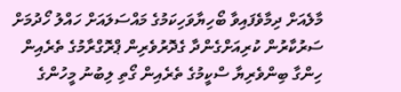މާލެއަށް ދިމާވެފައިވާ ބޯހިޔާވަހިކަމުގެ މައްސަލައަށް ހައްލު ހޯދުމަށް ސަރުކާރުން ކުރިއަށްގެންދާ ގެދޮރުވެރިން ޕްރޮގްރާމުގެ ތެރެއިން ހިންގާ ބިންވެރިޔާ ސްކީމުގެ ތެރެއިން ގޯތި ލިބުނު މީހުންގެ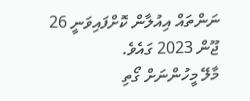ނަންތައް އިއުލާން ކޮށްފައިވަނީ 26 ޖޫން 2023 ގައެވެ.
މާލޭ މީހުންނަށް ގޯތި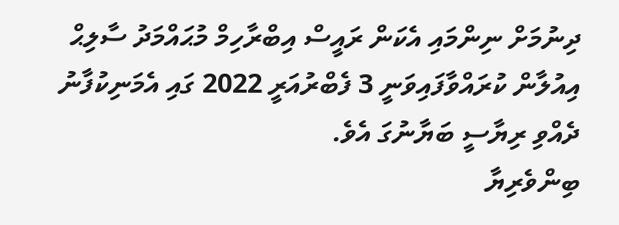ދިނުމަށް ނިންމައި އެކަން ރައީސް އިބްރާހިމް މުޙައްމަދު ސާލިޙް އިއުލާން ކުރައްވާފައިވަނީ 3 ފެބްރުއަރީ 2022 ގައި އެމަނިކުފާނު ދެއްވި ރިޔާސީ ބަޔާނުގަ އެވެ.
ބިންވެރިޔާ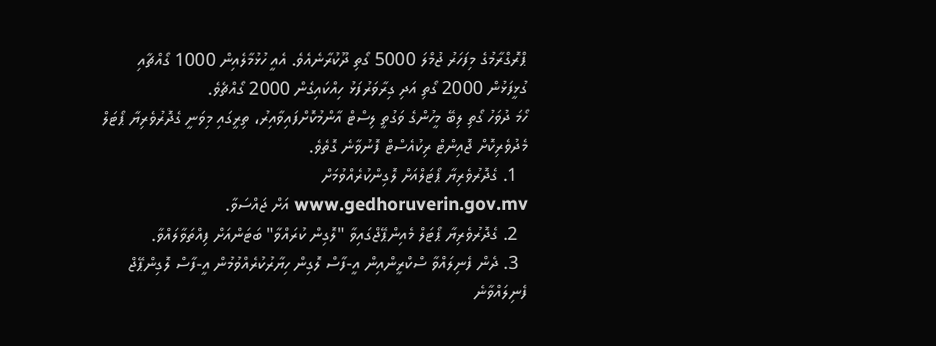ޕްރޮގްރާމުގެ މިފަހަރު ޖުމްލަ 5000 ގޯތި ދޫކުރާނެއެވެ. އެއީ ހުޅުމާލެއިން 1000 ގޯއްޗާއި ގުޅީފަޅުން 2000 ގޯތި އަދި ގިރާވަރުފަޅު ހިއްކައިގެން 2000 ގޯއްޗެވެ.
ހޯމަ ދުވަހު ގޯތި ލިބޭ މީހުންގެ ވަގުތީ ލިސްޓް އާންމުކޮށްފައިވާއިރު، ތިރީގައި މިވަނީ ގެދޮރުވެރިޔާ ޕޯޓަލް މެދުވެރިކޮށް ޖޮއިންޓް ރިކުއެސްޓް ފޮނުވާނެ ގޮތެވެ.
  1. ގެދޮރުވެރިޔާ ޕޯޓަލްއަށް ލޮގިންކުރެއްވުމަށް www.gedhoruverin.gov.mv އަށް ޖައްސަވާ.
  2. ގެދޮރުވެރިޔާ ޕޯޓަލް މެއިންޕޭޖްގައިވާ "ލޮގިން ކުރައްވާ" ބަޓަންއަށް ފިއްތަވާލައްވާ.
  3. ދެން ފެނިލައްވާ ސްކްރީންއިން އީ-ފާސް ލޮގިން ހިޔާރުކުރެއްވުމުން އީ-ފާސް ލޮގިންޕޭޖް ފެނިލައްވާނެ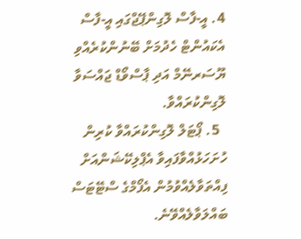4. އީ-ފާސް ލޮގިންޕޭޖްގައި އީ-ފާސް އެކައުންޓް ހެދުމަށް ބޭނުންކުރެއްވި ޔޫސަރނޭމް އަދި ޕާސްވޯޑް ޖައްސަވާ ލޮގިންކުރައްވާ.
  5. ޕޯޓަލް ލޮގިންކުރައްވާ ކުރިން ހުށަހަޅުއްވާފައިވާ އެޕްލިކޭޝަންއަށް ފިއްތަވާލެއްވުމުން އެފޯމްގެ ސްޓޭޓަސް ބައްލަވާލެއްވޭނެ.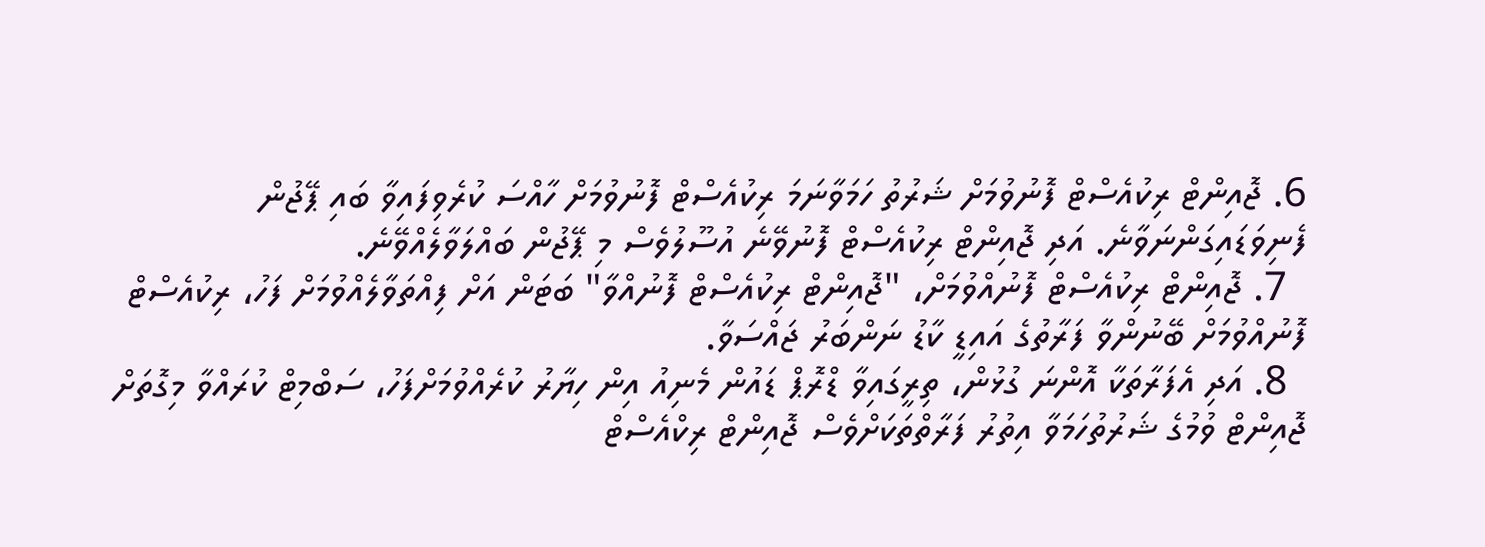6. ޖޮއިންޓް ރިކުއެސްޓް ފޮނުވުމަށް ޝަރުތު ހަމަވާނަމަ ރިކުއެސްޓް ފޮނުވުމަށް ހާއްސަ ކުރެވިފައިވާ ބައި ޕޭޖުން ފެނިވަޑައިގަންނަވާނެ. އަދި ޖޮއިންޓް ރިކުއެސްޓް ފޮނުވޭނެ އުސޫލުވެސް މި ޕޭޖުން ބައްލަވާލެއްވޭނެ.
  7. ޖޮއިންޓް ރިކުއެސްޓް ފޮނުއްވުމަށް، "ޖޮއިންޓް ރިކުއެސްޓް ފޮނުއްވާ" ބަޓަން އަށް ފިއްތަވާލެއްވުމަށް ފަހު، ރިކުއެސްޓް ފޮނުއްވުމަށް ބޭނުންވާ ފަރާތުގެ އައިޑީ ކާޑު ނަންބަރު ޖައްސަވާ.
  8. އަދި އެފަރާތަކާ އޮންނަ ގުޅުން، ތިރީގައިވާ ޑްރޮޕް ޑައުން މެނިއު އިން ހިޔާރު ކުރެއްވުމަށްފަހު، ސަބްމިޓް ކުރައްވާ މިގޮތަށް ޖޮއިންޓް ވުމުގެ ޝަރުތުހަމަވާ އިތުރު ފަރާތްތަކަށްވެސް ޖޮއިންޓް ރިކްއެސްޓް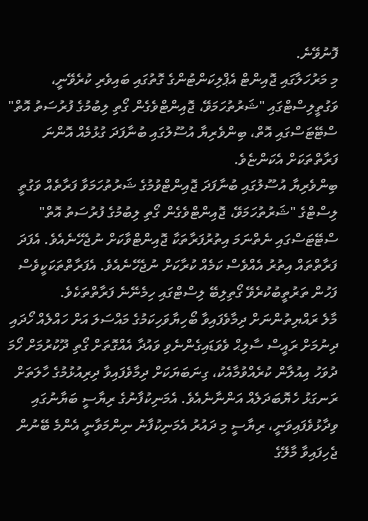ފޮނުވޭނެ.
މި މަރުހަލާގައި ޖޮއިންޓް އެޕްލިކަންޓުންގެ ގޮތުގައި ބައިވެރި ކުރެވޭނީ، ވަގުތީލިސްޓްގައި "ޝަރުތުހަމަވޭ، ޖޮއިންޓްވެގެން ގޯތި ލިބުމުގެ ފުރުސަތު އޮތް" ސްޓޭޓަސްގައި އޮތް، ބިންވެރިޔާ އުސޫލުގައި ބުނާފަދަ ގުޅުމެއް އޮންނަ ފަރާތްތަކަށް އެކަންޏެވެ.
ބިންވެރިޔާ އުސޫލުގައި ބުނާފަދަ ޖޮއިންޓްވުމުގެ ޝަރުތުހަމަވާ ފަރާތެއް ވަގުތީ ލިސްޓްގެ "ޝަރުތުހަމަވޭ، ޖޮއިންޓްވެގެން ގޯތި ލިބުމުގެ ފުރުސަތު އޮތް" ސްޓޭޓަސްގައި ނެތްނަމަ އިތުރުފަރާތަކާ ޖޮއިންޓްވާކަށް ނުޖެހޭނެއެވެ. އެފަދަ ފަރާތްތައް އިތުރު އެއްވެސް ކަމެއް ކުރާކަށް ނުޖެހޭނެއެވެ. އެފަރާތްތަކަކީވެސް ފަހުން ތަރުތީބުކުރެވޭ ގޯތިލިބޭ ލިސްޓްގައި ހިމެނޭނެ ފަރާތްތަކެވެ.
މާލެ ރައްޔިތުންނަށް ދިމާވެފައިވާ ބޯހިޔާވަހިކަމުގެ މައްސަލަ އަށް ހައްލެއް ހޯދައި ދިނުމަށް ރައީސް ސާލިޙް ވެވަޑައިގެންނެވި ވައުދާ އެއްގޮތަށް ގޯތި ދޫކުރުމަށް ހޯމަ ދުވަހު އިއުލާން ކުރެއްވުމާއެކު، ގިނަބަޔަކަށް ދިމާވެފައިވާ ދިރިއުޅުމުގެ ހާލަތަށް ރަނގަޅު ހެޔޮބަދަލެއް އަންނާނެއެވެ. އެމަނިކުފާނުގެ ރިޔާސީ ބަޔާނުގައި ވިދާޅުވެފައިވަނީ، ރިޔާސީ މި ދައުރު އެމަނިކުފާނު ނިންމަވާނީ އެންމެ ބޭނުން ޖެހިފައިވާ މާލޭގެ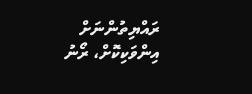ރައްޔިތުންނަށް އިންވަކިކޮށް، ރޯނު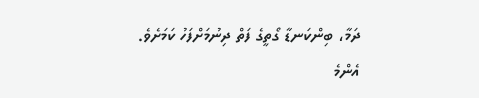ދަމާ، ބިންކަނޑާ ގޯތީގެ ފަތް ދިނުމަށްފަހު ކަމަށެވެ.
އެންމެ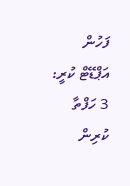ފަހުން އަޕްޑޭޓް ކުރީ: 3 ހަފްތާ ކުރިން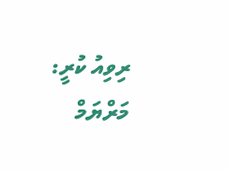ރިވިއު ކުރީ: މަރްޔަމް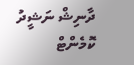ދާނިޝް ނަޝީދު
ކޮމެންޓް